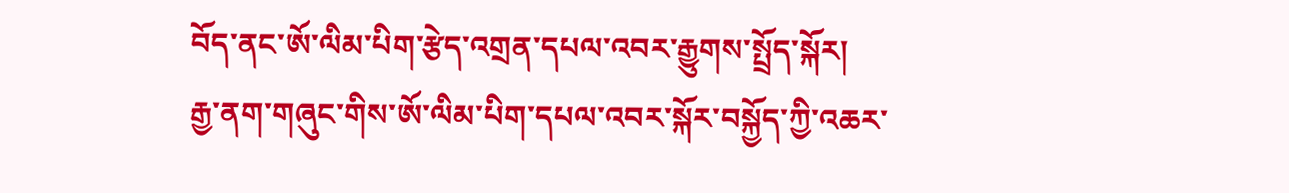བོད་ནང་ཨོ་ལིམ་པིག་རྩེད་འགྲན་དཔལ་འབར་རྒྱུགས་སྤྲོད་སྐོར།
རྒྱ་ནག་གཞུང་གིས་ཨོ་ལིམ་པིག་དཔལ་འབར་སྐོར་བསྐྱོད་ཀྱི་འཆར་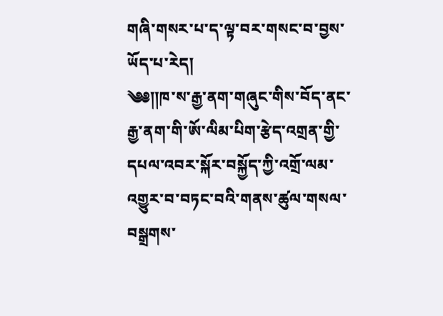གཞི་གསར་པ་ད་ལྟ་བར་གསང་བ་བྱས་ཡོད་པ་རེད།
༄༅༎ཁ་ས་རྒྱ་ནག་གཞུང་གིས་བོད་ནང་རྒྱ་ནག་གི་ཨོ་ལིམ་པིག་རྩེད་འགྲན་གྱི་དཔལ་འབར་སྐོར་བསྐྱོད་ཀྱི་འགྲོ་ལམ་འགྱུར་བ་བཏང་བའི་གནས་ཚུལ་གསལ་བསྒྲགས་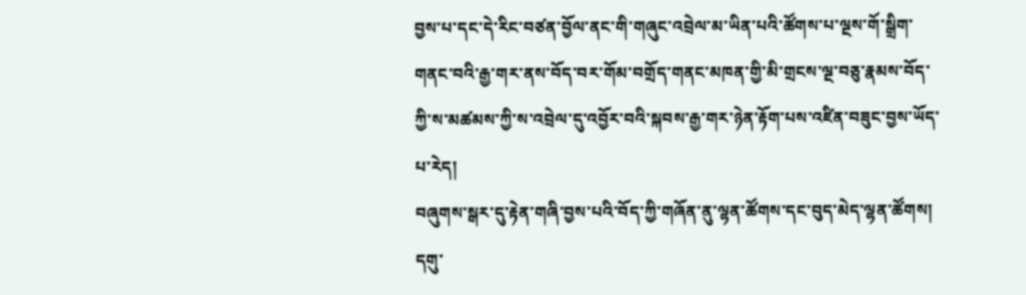བྱས་པ་དང་དེ་རིང་བཙན་བྱོལ་ནང་གི་གཞུང་འབྲེལ་མ་ཡིན་པའི་ཚོགས་པ་ལྔས་གོ་སྒྲིག་གནང་བའི་རྒྱ་གར་ནས་བོད་བར་གོམ་བགྲོད་གནང་མཁན་གྱི་མི་གྲངས་ལྔ་བཅུ་རྣམས་བོད་ཀྱི་ས་མཚམས་ཀྱི་ས་འབྲེལ་དུ་འབྱོར་བའི་སྐབས་རྒྱ་གར་ཉེན་རྟོག་པས་འཛིན་བཟུང་བྱས་ཡོད་པ་རེད།
བཞུགས་སྒར་དུ་རྟེན་གཞི་བྱས་པའི་བོད་ཀྱི་གཞོན་ནུ་ལྷན་ཚོགས་དང་བུད་མེད་ལྷན་ཚོགས། དགུ་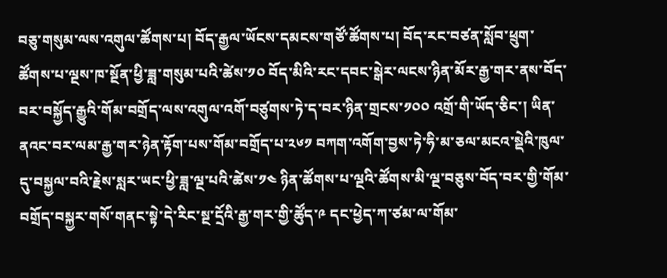བཅུ་གསུམ་ལས་འགུལ་ཚོགས་པ། བོད་རྒྱལ་ཡོངས་དམངས་གཙོ་ཚོགས་པ། བོད་རང་བཙན་སློབ་ཕྲུག་ཚོགས་པ་ལྔས་ཁ་སྔོན་ཕྱི་ཟླ་གསུམ་པའི་ཚེས་༡༠ བོད་མིའི་རང་དབང་སྒེར་ལངས་ཉིན་མོར་རྒྱ་གར་ནས་བོད་བར་བསྐྱོད་རྒྱུའི་གོམ་བགྲོད་ལས་འགུལ་འགོ་བཙུགས་ཏེ་ད་བར་ཉིན་གྲངས་༡༠༠ འགྲོ་གི་ཡོད་ཅིང་། ཡིན་ནའང་བར་ལམ་རྒྱ་གར་ཉེན་རྟོག་པས་གོམ་བགྲོད་པ་༢༦༡ བཀག་འགོག་བྱས་ཏེ་ཧི་མ་ཅལ་མངའ་སྡེའི་ཁུལ་དུ་བསྐྱལ་བའི་རྗེས་སླར་ཡང་ཕྱི་ཟླ་ལྔ་པའི་ཚེས་༡༤ ཉིན་ཚོགས་པ་ལྔའི་ཚོགས་མི་ལྔ་བཅུས་བོད་བར་གྱི་གོམ་བགྲོད་བསྐྱར་གསོ་གནང་སྟེ་དེ་རིང་སྔ་དྲོའི་རྒྱ་གར་གྱི་ཚོུད་༩ དང་ཕྱེད་ཀ་ཙམ་ལ་གོམ་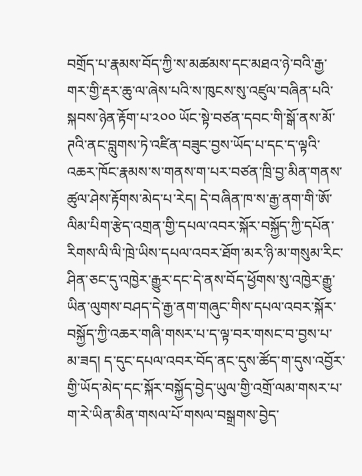བགྲོད་པ་རྣམས་བོད་ཀྱི་ས་མཚམས་དང་མཐའ་ཉེ་བའི་རྒྱ་གར་གྱི་རྡར་ཆུ་ལ་ཞེས་པའི་ས་ཁུངས་སུ་འཛུལ་བཞིན་པའི་སྐབས་ཉེན་རྟོག་པ་༢༠༠ ཡོང་སྟེ་བཙན་དབང་གི་སྒོ་ནས་མོ་ཊའི་ནང་བླུགས་ཏེ་འཛིན་བཟུང་བྱས་ཡོད་པ་དང་ད་ལྟའི་འཆར་ཁོང་རྣམས་ས་གནས་ག་པར་བཙན་ཁྲི་བྱ་མིན་གནས་ཚུལ་ཤེས་རྟོགས་མེད་པ་རེད། དེ་བཞིན་ཁ་ས་རྒྱ་ནག་གི་ཨོ་ལིམ་པིག་རྩེད་འགྲན་གྱི་དཔལ་འབར་སྐོར་བསྐྱོད་ཀྱི་དཔོན་རིགས་ལི་ལི་ཁྲེ་ཡིས་དཔལ་འབར་ཐོག་མར་ཉི་མ་གསུམ་རིང་ཤིན་ཅང་དུ་འཁྱེར་རྒྱུར་དང་དེ་ནས་བོད་ཕྱོགས་སུ་འཁྱེར་རྒྱུ་ཡིན་ལུགས་བཤད་དེ་རྒྱ་ནག་གཞུང་གིས་དཔལ་འབར་སྐོར་བསྐྱོད་ཀྱི་འཆར་གཞི་གསར་པ་ད་ལྟ་བར་གསང་བ་བྱས་པ་མ་ཟད། ད་དུང་དཔལ་འབར་བོད་ནང་དུས་ཚོད་ག་དུས་འབྱོར་གྱི་ཡོད་མེད་དང་སྐོར་བསྐྱོད་བྱེད་ཡུལ་གྱི་འགྲོ་ལམ་གསར་པ་ག་རེ་ཡིན་མིན་གསལ་པོ་གསལ་བསྒྲགས་བྱེད་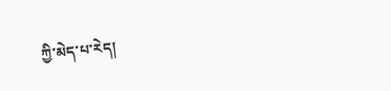ཀྱི་མེད་པ་རེད།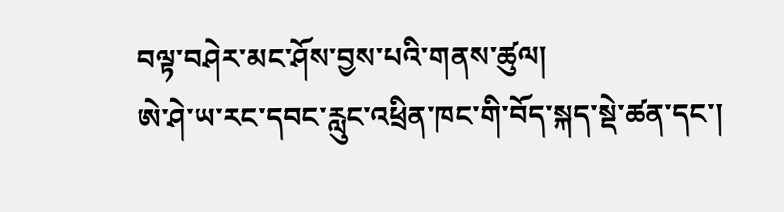བལྟ་བཤེར་མང་ཤོས་བྱས་པའི་གནས་ཚུལ།
ཨེ་ཤེ་ཡ་རང་དབང་རླུང་འཕྲིན་ཁང་གི་བོད་སྐད་སྡེ་ཚན་དང་།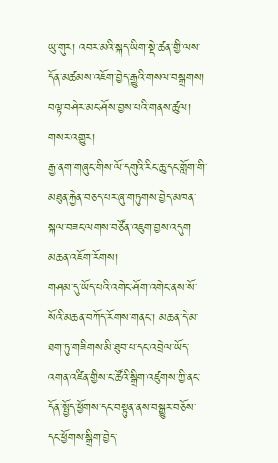ཡུ་གུར། འབར་མའི་སྐད་ཡིག་སྡེ་ཚན་གྱི་ལས་དོན་མཚམས་འཇོག་བྱེད་རྒྱུའི་གསལ་བསྒྲགས།
བལྟ་བཤེར་མང་ཤོས་བྱས་པའི་གནས་ཚུལ།
གསར་འགྱུར།
རྒྱ་ནག་གཞུང་གིས་ལོ་དགུའི་རིང་ཆུ་དང་གློག་གི་མཐུན་རྐྱེན་བཅད་པར་ཞུ་གཏུགས་བྱེད་མཁན་སྐལ་བཟང་ལགས་བཙོན་འཇུག་བྱས་འདུག
མཆན་འཇོག་རོགས།
གཤམ་དུ་ཡོད་པའི་འགེང་ཤོག་འགེང་ནས་སོ་སོའི་མཆན་བཀོད་རོགས་གནང་། མཆན་དེ་མ་ཐག་ཏུ་གཟིགས་མི་ཐུབ་པ་དང་འབྲེལ་ཡོད་འགན་འཛིན་གྱིས་ང་ཚོའི་སྒྲིག་འཛུགས་ཀྱི་ནང་དོན་སྤྱོད་ཕྱོགས་དང་བསྟུན་ནས་བསྒྱུར་བཅོས་དང་ཕྱོགས་སྒྲིག་བྱེད་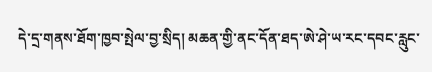དེ་དྲ་གནས་ཐོག་ཁྱབ་སྤེལ་བྱ་སྲིད། མཆན་གྱི་ནང་དོན་ཐད་ཨེ་ཤེ་ཡ་རང་དབང་རླུང་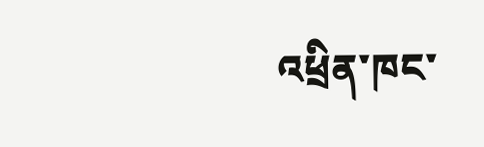འཕྲིན་ཁང་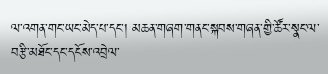ལ་འགན་གང་ཡང་མེད་པ་དང་། མཆན་གཞག་གནང་སྐབས་གཞན་གྱི་ཚོར་སྣང་ལ་བརྩི་མཐོང་དང་དངོས་འབྲེལ་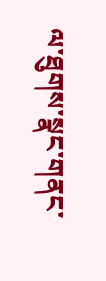ལ་ཐུགས་སྣང་གནང་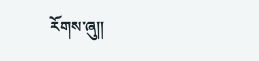རོགས་ཞུ༎